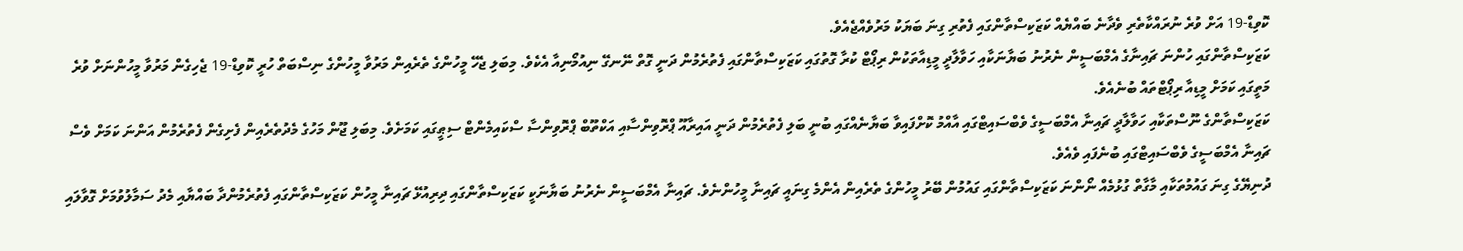ކޮވިޑް-19 އަށް ވުރެ ނުރައްކާތެރި ވެދާނެ ބައްޔެއް ކަޒަކިސްތާންގައި ފެތުރި ގިނަ ބަޔަކު މަރުވެއްޖެއެވެ.
ކަޒަކިސްތާންގައި ހުންނަ ޗައިނާގެ އެމްބަސީން ނެރުނު ބަޔާނަކާއި ހަވާލާދީ މީޑިއާތަކުން ރިޕޯޓް ކުރާ ގޮތުގައި ކަޒަކިސްތާންގައި ފެތުރެމުން ދަނީ ގޮތް ނޭނގޭ ނިއުމޯނިއާ އެކެވެ. މިބަލި ޖެހޭ މީހުންގެ ތެރެއިން މަރުވާ މީހުންގެ ނިސްބަތް ހުރީ ކޮވިޑް-19 ޖެހިގެން މަރުވާ މީހުންނަށް ވުރެ މަތީގައި ކަމަށް މީޑިއާ ރިޕޯޓްތައް ބުނެއެވެ.
ކަޒަކިސްތާންގެ ނޫސްތަކާއި ހަވާލާދީ ޗައިނާ އެމްބަސީގެ ވެބްސައިޓްގައި އާއްމު ކޮށްފައިވާ ބަޔާނެއްގައި ބުނީ ބަލި ފެތުރެމުން ދަނީ އައިރާއޫ ޕްރޮވިންސާއި އަކްތޫބް ޕްރޮވިންސާ ސްކައިމެންޓް ސިޠީގައި ކަމަށެވެ. މިބަލި ޖޫން މަހުގެ މެދުތެރެއިން ފެށިގެން ފެތުރެމުން އަންނަ ކަމަށް ވެސް ޗައިނާ އެމްބަސީގެ ވެބްސައިޓްގައި ބުނެފައި ވެއެވެ.
ދުނިޔޭގެ ގިނަ ގައުމުތަކާއި މާގާތް ގުޅުމެއް ނޯންނަ ކަޒަކިސްތާންގައި ގައުމުން ބޭރު މީހުންގެ ތެރެއިން އެންމެ ގިނައީ ޗައިނާ މީހުންނެވެ. ޗައިނާ އެމްބަސީން ނެރުނު ބަޔާނަކީ ކަޒަކިސްތާންގައި ދިރިއުޅޭ ޗައިނާ މީހުން ކަޒަކިސްތާންގައި ފެތުރެމުންދާ ބައްޔާއި މެދު ސަމާލުވުމަށް ގޮވާލައި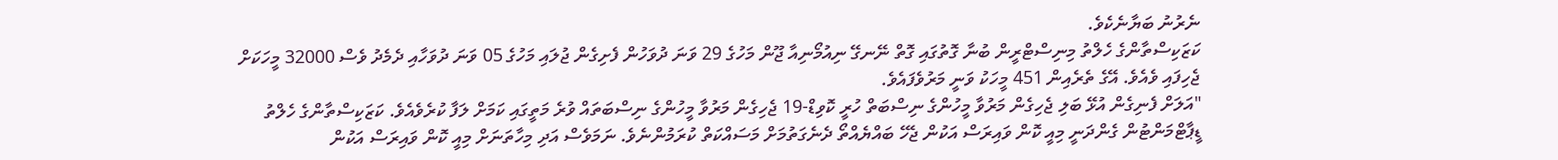ނެރުނު ބަޔާނެކެވެ.
ކަޒަކިސްތާންގެ ހެލްތު މިނިސްޓްރީން ބުނާ ގޮތުގައި ގޮތް ނޭނގޭ ނިއުމޯނިއާ ޖޫން މަހުގެ 29 ވަނަ ދުވަހުން ފެށިގެން ޖުލައި މަހުގެ 05 ވަނަ ދުވަހާއި ދެމެދު ވެސް 32000 މީހަކަށް ޖެހިފައި ވެއެވެ. އޭގެ ތެރެއިން 451 މީހަކު ވަނީ މަރުވެފައެވެ.
"އަލަށް ފެނިގެން އުޅޭ ބަލި ޖެހިގެން މަރުވާ މީހުންގެ ނިސްބަތް ހުރީ ކޮވިޑް-19 ޖެހިގެން މަރުވާ މީހުންގެ ނިސްބަތައް ވުރެ މަތީގައި ކަމަށް ލަފާ ކުރެވެއެވެ. ކަޒަކިސްތާންގެ ހެލްތު ޑީޕާޓްމަންޓުން ގެންދަނީ މިއީ ކޮން ވައިރަސް އަކުން ޖެހޭ ބައްޔެއްތޯ ދެނެގަތުމަށް މަސައްކަތް ކުރަމުންނެވެ. ނަމަވެސް އަދި މިހާތަނަށް މިއީ ކޮން ވައިރަސް އަކުން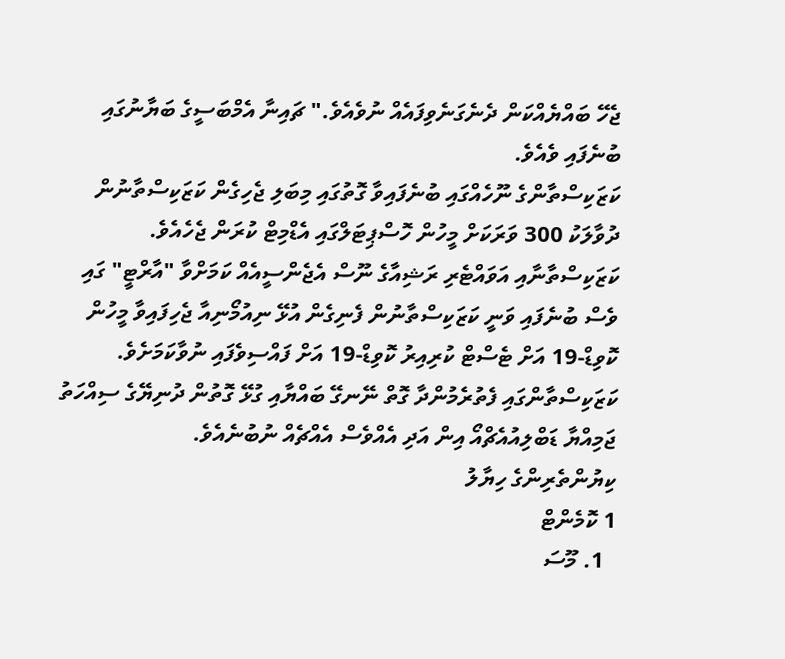ޖެހޭ ބައްޔެއްކަން ދެނެގަނެވިފައެއް ނުވެއެވެ." ޗައިނާ އެމްބަސީގެ ބަޔާނުގައި ބުނެފައި ވެއެވެ.
ކަޒަކިސްތާންގެ ނޫހެއްގައި ބުނެފައިވާ ގޮތުގައި މިބަލި ޖެހިގެން ކަޒަކިސްތާނުން ދުވާލަކު 300 ވަރަކަށް މީހުން ހޮސްޕިޓަލްގައި އެޑްމިޓް ކުރަން ޖެހެއެވެ.
ކަޒަކިސްތާނާއި އަވައްޓެރި ރަޝިއާގެ ނޫސް އެޖެންސީއެއް ކަމަށްވާ "އާރްޓީ" ގައި ވެސް ބުނެފައި ވަނީ ކަޒަކިސްތާނުން ފެނިގެން އުޅޭ ނިއުމޯނިއާ ޖެހިފައިވާ މީހުން ކޮވިޑް-19 އަށް ޓެސްޓް ކުރިއިރު ކޮވިޑް-19 އަށް ފައްސިވެފައި ނުވާކަމަށެވެ.
ކަޒަކިސްތާންގައި ފެތުރެމުންދާ ގޮތް ނޭނގޭ ބައްޔާއި ގުޅޭ ގޮތުން ދުނިޔޭގެ ސިއްހަތު ޖަމިއްޔާ ޑަބްލިއުއެޗްއޯ އިން އަދި އެއްވެސް އެއްޗެއް ނުބުނެއެވެ.
ކިޔުންތެރިންގެ ހިޔާލު
1 ކޮމެންޓް
  1. މޫސަ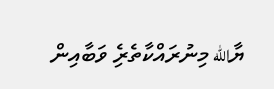ޔާالله މިނުރައްކާތެރެި ވަބާއިން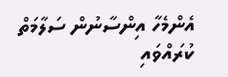އެންމެހާ އިންސާނުން ސަލާމަތް ކުރައްވައި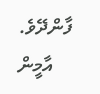ފާންދޭވެ.
    އާމީން